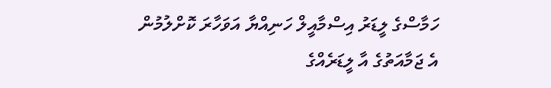ހަމާސްގެ ލީޑަރު އިސްމާއީލް ހަނިއްޔާ އަވަހާރަ ކޮށްލުމުން އެ ޖަމާއަތުގެ އާ ލީޑަރެއްގެ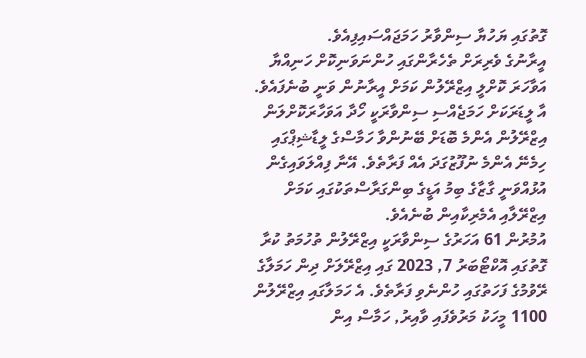ގޮތުގައި ޔަހުޔާ ސިންވާރު ހަމަޖައްސައިފިއެވެ.
އީރާނުގެ ވެރިރަށް ތެހެރާންގައި ހުންނަވަނިކޮށް ހަނިއްޔާ އަވާހަރަ ކޮށްލީ އިޒްރޭލުން ކަމަށް އީރާނުން ވަނީ ބުނެފައެވެ.
އާ ލީޑަރަކަށް ހަމަޖެއްސި ސިންވާރަކީ ހޯދާ އަވަހާރަކޮށްލަން އިޒްރޭލުން އެންމެ ބޮޑަށް ބޭނުންވާ ހަމާސްގެ ލީޑާޝިޕްގައި ހިމެނޭ އެންމެ ނުފޫޒުގަދަ އެއް ފަރާތެވެ. އޭނާ ފިއްލަވައިގެން އުޅުއްވަނީ ގާޒާގެ ބިމު އަޑީގެ ބިންގަރާސްތަކުގައި ކަމަށް އިޒްރޭލާއި އެމެރިކާއިން ބުނެއެވެ.
އުމުރުން 61 އަހަރުގެ ސިންވާރަކީ އިޒްރޭލުން ތުހުމަތު ކުރާ ގޮތުގައި އޮކްޓޯބަރު 7, 2023 ގައި އިޒްރޭލަށް ދިން ހަމަލާގެ ރޭވުމުގެ ފަހަތުގައި ހުންނެވި ފަރާތެވެ. އެ ހަމަލާގައި އިޒްރޭލުން 1100 މީހަކު މަރުވެފައި ވާއިރު, ހަމާސް އިން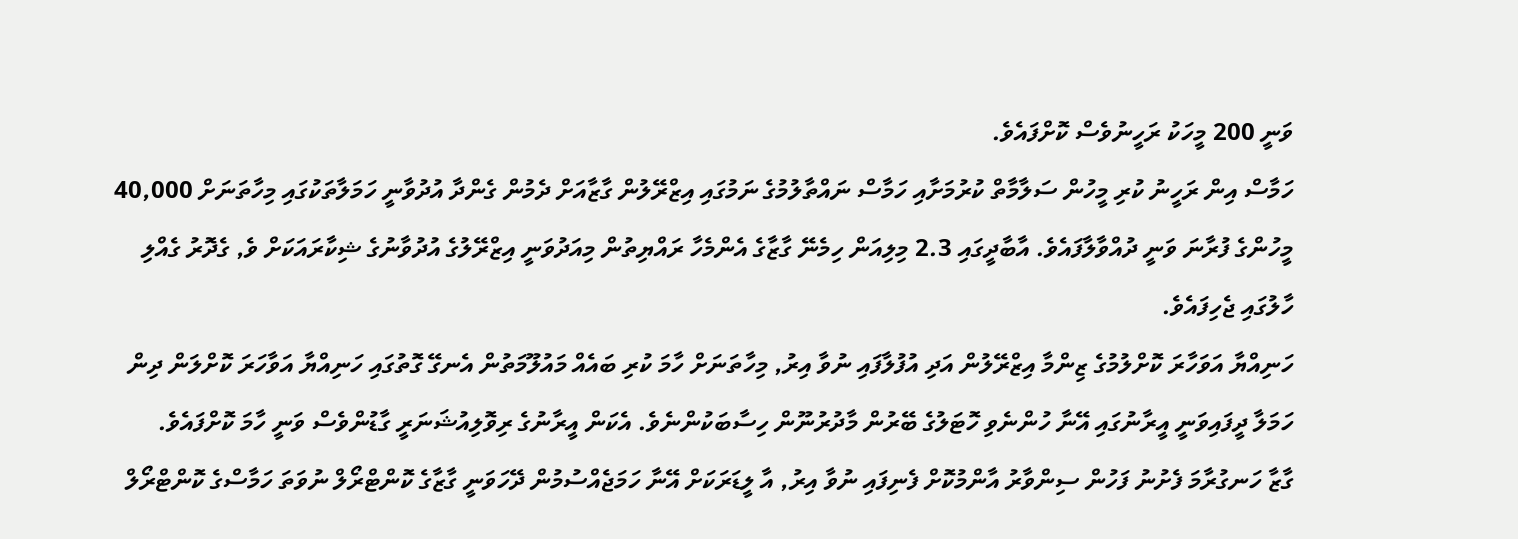ވަނީ 200 މީހަކު ރަހީނުވެސް ކޮށްފައެވެ.
ހަމާސް އިން ރަހީނު ކުރި މީހުން ސަލާމާތް ކުރުމަށާއި ހަމާސް ނައްތާލުމުގެ ނަމުގައި އިޒްރޭލުން ގާޒާއަށް ދެމުން ގެންދާ އުދުވާނީ ހަމަލާތަކުގައި މިހާތަނަށް 40,000 މީހުންގެ ފުރާނަ ވަނީ ދުއްވާލާފައެވެ. އާބާދީގައި 2.3 މިލިއަން ހިމެނޭ ގާޒާގެ އެންމެހާ ރައްޔިތުން މިއަދުވަނީ އިޒްރޭލުގެ އުދުވާނުގެ ޝިކާރައަކަށް ވެ, ގެދޮރު ގެއްލި ހާލުގައި ޖެހިފައެވެ.
ހަނިއްޔާ އަވަހާރަ ކޮށްލުމުގެ ޒިންމާ އިޒްރޭލުން އަދި އުފުލާފައި ނުވާ އިރު, މިހާތަނަށް ހާމަ ކުރި ބައެއް މައުލޫމަތުން އެނގޭ ގޮތުގައި ހަނިއްޔާ އަވާހަރަ ކޮށްލަން ދިން ހަމަލާ ދީފައިވަނީ އީރާނުގައި އޭނާ ހުންނެވި ހޮޓަލުގެ ބޭރުން މާދުރުނޫން ހިސާބަކުންނެވެ. އެކަން އީރާނުގެ ރިވޮލިއުޝަނަރީ ގާޑުންވެސް ވަނީ ހާމަ ކޮށްފައެވެ.
ގާޒާ ހަނގުރާމަ ފެށުނު ފަހުން ސިންވާރު އާންމުކޮށް ފެނިފައި ނުވާ އިރު, އާ ލީޑަރަކަށް އޭނާ ހަމަޖެއްސުމުން ދޭހަވަނީ ގާޒާގެ ކޮންޓްރޯލް ނުވަތަ ހަމާސްގެ ކޮންޓްރޯލް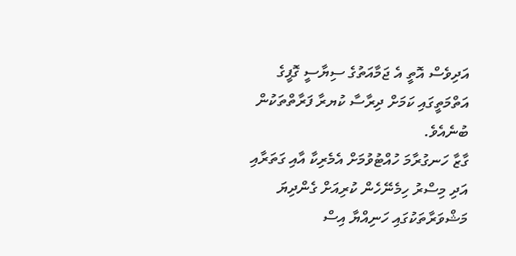އަދިވެސް އޮތީ އެ ޖަމާއަތުގެ ސިޔާސީ ގޮފީގެ އަތްމަތީގައި ކަމަށް ދިރާސާ ކުޔރާ ފަރާތްތަކުން ބުނެއެވެ.
ގާޒާ ހަނގުރާމަ ހުއްޓުވުމަށް އެމެރިކާ އާއި ގަތަރާއި އަދި މިސްރު ހިމެނޭހެން ކުރިއަށް ގެންދިޔަ މަޝްވަރާތަކުގައި ހަނިއްޔާ އިސް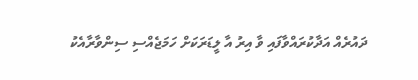ދައުރެއް އަދާކުރައްވާފައި ވާ އިރު އާ ލީޑަރަކަށް ހަމަޖެއްސި ސިންވާރާއެކު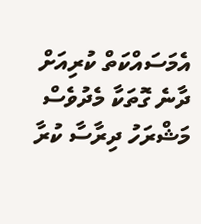އެމަސައްކަތް ކުރިއަށް ދާނެ ގޮތަކާ މެދުވެސް މަޝްރަހު ދިރާސާ ކުރާ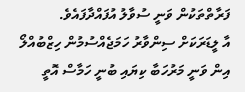ފަރާތްތަކުން ވަނީ ސުވާލު އުފައްދާފައެވެ.
އާ ލީޑަރަކަށް ސިންވާރު ހަމަޖެއްސުމުން ހިޒްބުއްލޯ އިން ވަނީ މަރުހަބާ ކިޔައި ބުނީ ހަމާސް އޮތީ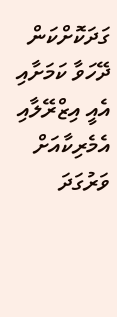ގަދަކޮށްކަން ދޭހަވާ ކަމަށާއި އެއީ އިޒްރޭލާއި އެމެރިކާއަށް ވަރުގަދަ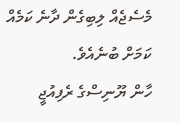މެސެޖެއް ލިބިގެން ދާނެ ކަމެއް ކަމަށް ބުނެއެވެ.
ހާން ޔޫނިސްގެ ރެފިއުޖީ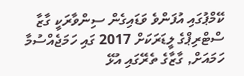ކޭމްޕުގައި އުފަންވެ ވަޑައިގެން ސިންވާރަކީ ގާޒާ ސްޓްރިޕްގެ ލީޑަރަކަށް 2017 ގައި ހަމަޖެއްސުމާ ހަމައަށް, ގާޒާގެ ތެރޭގައި އުޅޭ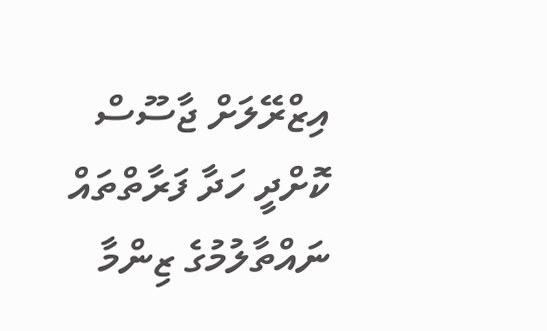އިޒްރޭލަށް ޖާސޫސް ކޮށްދީ ހަދާ ފަރާތްތައް ނައްތާލުމުގެ ޒިންމާ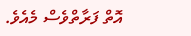އޮތް ފަރާތްވެސް މެއެވެ.